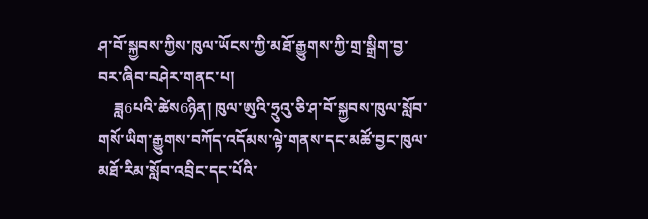ཤ་བོ་སྐྱབས་ཀྱིས་ཁུལ་ཡོངས་ཀྱི་མཐོ་རྒྱུགས་ཀྱི་གྲ་སྒྲིག་བྱ་བར་ཞིབ་བཤེར་གནང་པ།
    ཟླ6པའི་ཚེས6ཉིན། ཁུལ་ཨུའི་ཧྲུའུ་ཅི་ཤ་བོ་སྐྱབས་ཁུལ་སློབ་གསོ་ཡིག་རྒྱུགས་བཀོད་འདོམས་ལྟེ་གནས་དང་མཚོ་བྱང་ཁུལ་མཐོ་རིམ་སློབ་འབྲིང་དང་པོའི་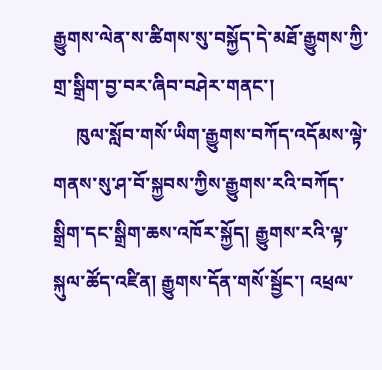རྒྱུགས་ལེན་ས་ཚིགས་སུ་བསྐྱོད་དེ་མཐོ་རྒྱུགས་ཀྱི་གྲ་སྒྲིག་བྱ་བར་ཞིབ་བཤེར་གནང་།
     ཁུལ་སློབ་གསོ་ཡིག་རྒྱུགས་བཀོད་འདོམས་ལྟེ་གནས་སུ་ཤ་བོ་སྐྱབས་ཀྱིས་རྒྱུགས་རའི་བཀོད་སྒྲིག་དང་སྒྲིག་ཆས་འཁོར་སྐྱོད། རྒྱུགས་རའི་ལྟ་སྐུལ་ཚོད་འཛིན། རྒྱུགས་དོན་གསོ་སྦྱོང་། འཕྲལ་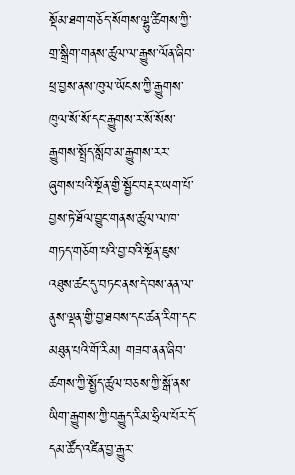སྡོམ་ཐག་གཅོད་སོགས་ལྷུ་ཚིགས་ཀྱི་གྲ་སྒྲིག་གནས་ཚུལ་ལ་རྒྱུས་ལོན་ཞིབ་ཕྲ་བྱས་ནས་ཁུལ་ཡོངས་ཀྱི་རྒྱུགས་ཁུལ་སོ་སོ་དང་རྒྱུགས་ར་སོ་སོས་རྒྱུགས་སྤྲོད་སློབ་མ་རྒྱུགས་རར་ཞུགས་པའི་སྔོན་གྱི་སྦྱོང་བརྡར་ཡག་པོ་བྱས་ཏེ་ཐོལ་བྱུང་གནས་ཚུལ་ལ་ཁ་གཏད་གཅོག་པའི་བྱ་བའི་སྔོན་ཇུས་འཐུས་ཚང་དུ་བཏང་ནས་དེ་བས་ནན་ལ་ནུས་ལྡན་གྱི་བྱ་ཐབས་དང་ཚན་རིག་དང་མཐུན་པའི་གོ་རིམ། གཟབ་ནན་ཞིབ་ཚགས་ཀྱི་སྤྱོད་ཚུལ་བཅས་ཀྱི་སྒོ་ནས་ཡིག་རྒྱུགས་ཀྱི་བརྒྱུད་རིམ་ཧྲིལ་པོར་དོ་དམ་ཚོད་འཛིན་བྱ་རྒྱུར་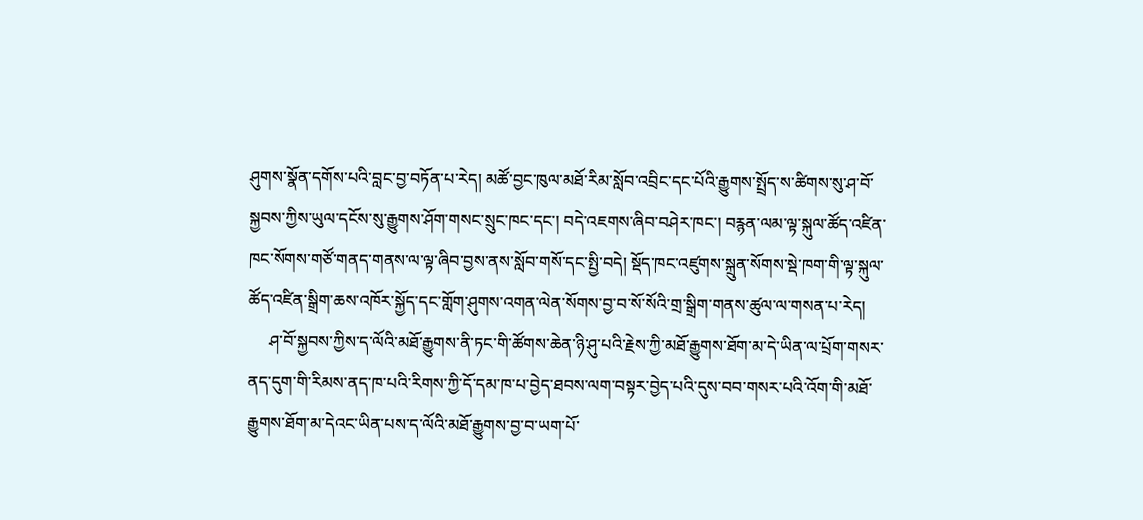ཤུགས་སྣོན་དགོས་པའི་བླང་བྱ་བཏོན་པ་རེད། མཚོ་བྱང་ཁུལ་མཐོ་རིམ་སློབ་འབྲིང་དང་པོའི་རྒྱུགས་སྤྲོད་ས་ཚིགས་སུ་ཤ་བོ་སྐྱབས་ཀྱིས་ཡུལ་དངོས་སུ་རྒྱུགས་ཤོག་གསང་སྲུང་ཁང་དང་། བདེ་འཇགས་ཞིབ་བཤེར་ཁང་། བརྙན་ལམ་ལྟ་སྐུལ་ཚོད་འཛིན་ཁང་སོགས་གཙོ་གནད་གནས་ལ་ལྟ་ཞིབ་བྱས་ནས་སློབ་གསོ་དང་སྤྱི་བདེ། སྡོད་ཁང་འཛུགས་སྐྲུན་སོགས་སྡེ་ཁག་གི་ལྟ་སྐུལ་ཚོད་འཛིན་སྒྲིག་ཆས་འཁོར་སྐྱོད་དང་གློག་ཤུགས་འགན་ལེན་སོགས་བྱ་བ་སོ་སོའི་གྲ་སྒྲིག་གནས་ཚུལ་ལ་གསན་པ་རེད།
     ཤ་བོ་སྐྱབས་ཀྱིས་ད་ལོའི་མཐོ་རྒྱུགས་ནི་ཏང་གི་ཚོགས་ཆེན་ཉི་ཤུ་པའི་རྗེས་ཀྱི་མཐོ་རྒྱུགས་ཐོག་མ་དེ་ཡིན་ལ་པྲོག་གསར་ནད་དུག་གི་རིམས་ནད་ཁ་པའི་རིགས་ཀྱི་དོ་དམ་ཁ་པ་བྱེད་ཐབས་ལག་བསྟར་བྱེད་པའི་དུས་བབ་གསར་པའི་འོག་གི་མཐོ་རྒྱུགས་ཐོག་མ་དེའང་ཡིན་པས་ད་ལོའི་མཐོ་རྒྱུགས་བྱ་བ་ཡག་པོ་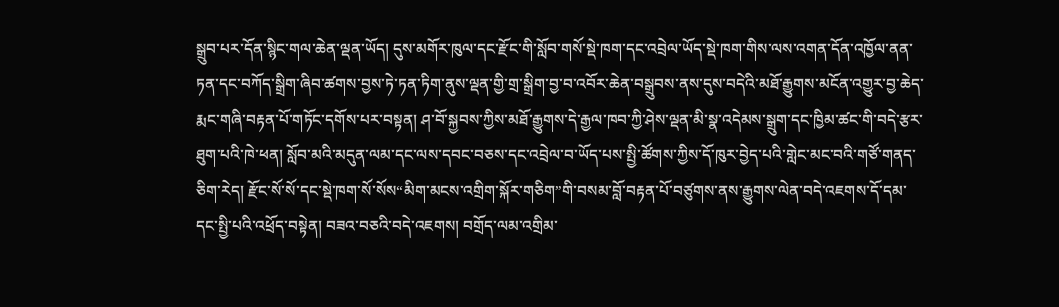སྒྲུབ་པར་དོན་སྙིང་གལ་ཆེན་ལྡན་ཡོད། དུས་མགོར་ཁུལ་དང་རྫོང་གི་སློབ་གསོ་སྡེ་ཁག་དང་འབྲེལ་ཡོད་སྡེ་ཁག་གིས་ལས་འགན་དོན་འཁྱོལ་ནན་ཏན་དང་བཀོད་སྒྲིག་ཞིབ་ཚགས་བྱས་ཏེ་ཏན་ཏིག་ནུས་ལྡན་གྱི་གྲ་སྒྲིག་བྱ་བ་འབོར་ཆེན་བསྒྲུབས་ནས་དུས་བདེའི་མཐོ་རྒྱུགས་མངོན་འགྱུར་བྱ་ཆེད་རྨང་གཞི་བརྟན་པོ་གཏོང་དགོས་པར་བསྟན། ཤ་བོ་སྐྱབས་ཀྱིས་མཐོ་རྒྱུགས་དེ་རྒྱལ་ཁབ་ཀྱི་ཤེས་ལྡན་མི་སྣ་འདེམས་སྒྲུག་དང་ཁྱིམ་ཚང་གི་བདེ་རྩར་ཐུག་པའི་ཁེ་ཕན། སློབ་མའི་མདུན་ལམ་དང་ལས་དབང་བཅས་དང་འབྲེལ་བ་ཡོད་པས་སྤྱི་ཚོགས་ཀྱིས་དོ་ཁུར་བྱེད་པའི་གླེང་མང་བའི་གཙོ་གནད་ཅིག་རེད། རྫོང་སོ་སོ་དང་སྡེ་ཁག་སོ་སོས“མིག་མངས་འགྲིག་སྐོར་གཅིག”གི་བསམ་བློ་བརྟན་པོ་བཙུགས་ནས་རྒྱུགས་ལེན་བདེ་འཇགས་དོ་དམ་དང་སྤྱི་པའི་འཕྲོད་བསྟེན། བཟའ་བཅའི་བདེ་འཇགས། བགྲོད་ལམ་འགྲིམ་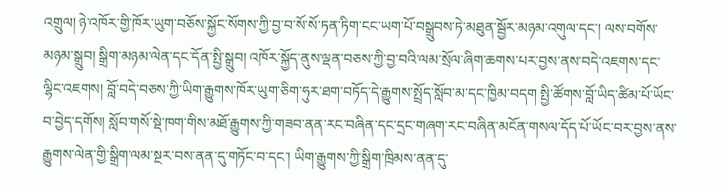འགྲུལ། ཉེ་འཁོར་གྱི་ཁོར་ཡུག་བཅོས་སྐྱོང་སོགས་ཀྱི་བྱ་བ་སོ་སོ་ཏན་ཏིག་ངང་ཡག་པོ་བསྒྲུབས་ཏེ་མཐུན་སྦྱོར་མཉམ་འགུལ་དང་། ལས་བགོས་མཉམ་སྒྲུབ། སྒྲིག་མཉམ་ལེན་དང་དོན་སྤྱི་སྒྲུབ། འཁོར་སྐྱོད་ནུས་ལྡན་བཅས་ཀྱི་བྱ་བའི་ལམ་སྲོལ་ཞིག་ཆགས་པར་བྱས་ནས་བདེ་འཇགས་དང་ལྷིང་འཇགས། བློ་བདེ་བཅས་ཀྱི་ཡིག་རྒྱུགས་ཁོར་ཡུག་ཅིག་ཧུར་ཐག་བཏོད་དེ་རྒྱུགས་སྤྲོད་སློབ་མ་དང་ཁྱིམ་བདག སྤྱི་ཚོགས་བློ་ཡིད་ཚིམ་པོ་ཡོང་བ་བྱེད་དགོས། སློབ་གསོ་སྡེ་ཁག་གིས་མཐོ་རྒྱུགས་ཀྱི་གཟབ་ནན་རང་བཞིན་དང་དྲང་གཞག་རང་བཞིན་མངོན་གསལ་དོད་པོ་ཡོང་བར་བྱས་ནས་རྒྱུགས་ལེན་གྱི་སྒྲིག་ལམ་སྔར་བས་ནན་དུ་གཏོང་བ་དང་། ཡིག་རྒྱུགས་ཀྱི་སྒྲིག་ཁྲིམས་ནན་དུ་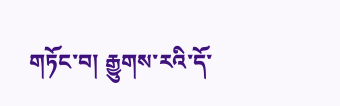གཏོང་བ། རྒྱུགས་རའི་དོ་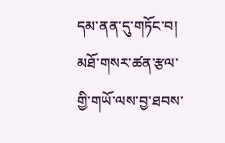དམ་ནན་དུ་གཏོང་བ། མཐོ་གསར་ཚན་རྩལ་གྱི་གཡོ་ལས་བྱ་ཐབས་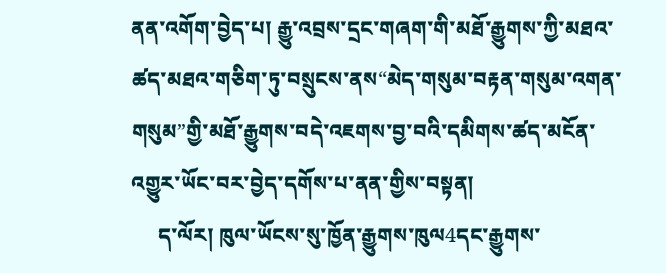ནན་འགོག་བྱེད་པ། རྒྱུ་འབྲས་དྲང་གཞག་གི་མཐོ་རྒྱུགས་ཀྱི་མཐའ་ཚད་མཐའ་གཅིག་ཏུ་བསྲུངས་ནས“མེད་གསུམ་བརྟན་གསུམ་འགན་གསུམ”གྱི་མཐོ་རྒྱུགས་བདེ་འཇགས་བྱ་བའི་དམིགས་ཚད་མངོན་འགྱུར་ཡོང་བར་བྱེད་དགོས་པ་ནན་གྱིས་བསྟན།
     ད་ལོར། ཁུལ་ཡོངས་སུ་ཁྱོན་རྒྱུགས་ཁུལ4དང་རྒྱུགས་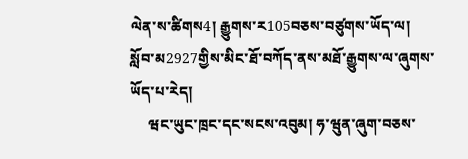ལེན་ས་ཚིགས4། རྒྱུགས་ར105བཅས་བཙུགས་ཡོད་ལ། སློབ་མ2927གྱིས་མིང་ཐོ་བཀོད་ནས་མཐོ་རྒྱུགས་ལ་ཞུགས་ཡོད་པ་རེད།
     ཝང་ཡུང་ཁྲང་དང་སངས་འབུམ། ཧ་ཝུན་ཞུག་བཅས་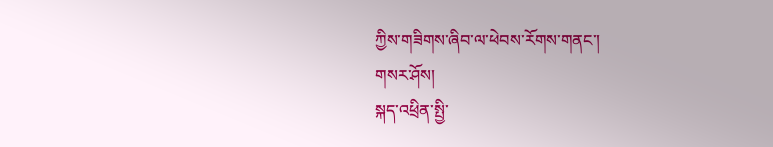ཀྱིས་གཟིགས་ཞིབ་ལ་ཕེབས་རོགས་གནང་།
གསར་ཤོས།
སྐད་འཕྲིན་སྤྱི་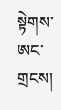སྟེགས་ཨང་གྲངས།